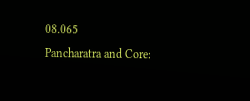08.065
Pancharatra and Core: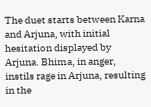The duet starts between Karna and Arjuna, with initial hesitation displayed by Arjuna. Bhima, in anger, instils rage in Arjuna, resulting in the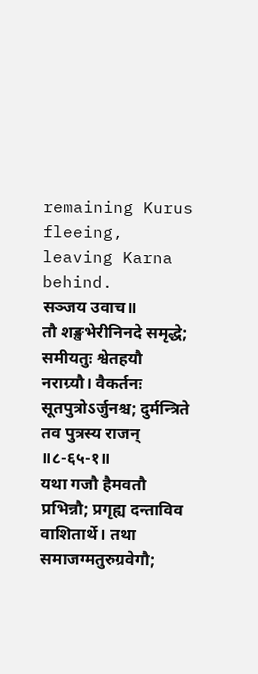remaining Kurus fleeing, leaving Karna behind.
सञ्जय उवाच॥
तौ शङ्खभेरीनिनदे समृद्धे; समीयतुः श्वेतहयौ नराग्र्यौ। वैकर्तनः सूतपुत्रोऽर्जुनश्च; दुर्मन्त्रिते तव पुत्रस्य राजन् ॥८-६५-१॥
यथा गजौ हैमवतौ प्रभिन्नौ; प्रगृह्य दन्ताविव वाशितार्थे। तथा समाजग्मतुरुग्रवेगौ;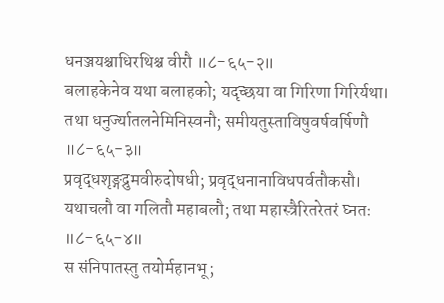धनञ्जयश्चाधिरथिश्च वीरौ ॥८-६५-२॥
बलाहकेनेव यथा बलाहको; यदृच्छया वा गिरिणा गिरिर्यथा। तथा धनुर्ज्यातलनेमिनिस्वनौ; समीयतुस्ताविषुवर्षवर्षिणौ ॥८-६५-३॥
प्रवृद्धशृङ्गद्रुमवीरुदोषधी; प्रवृद्धनानाविधपर्वतौकसौ। यथाचलौ वा गलितौ महाबलौ; तथा महास्त्रैरितरेतरं घ्नतः ॥८-६५-४॥
स संनिपातस्तु तयोर्महानभू;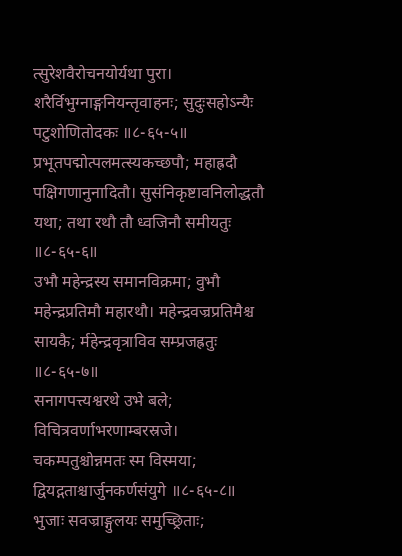त्सुरेशवैरोचनयोर्यथा पुरा। शरैर्विभुग्नाङ्गनियन्तृवाहनः; सुदुःसहोऽन्यैः पटुशोणितोदकः ॥८-६५-५॥
प्रभूतपद्मोत्पलमत्स्यकच्छपौ; महाह्रदौ पक्षिगणानुनादितौ। सुसंनिकृष्टावनिलोद्धतौ यथा; तथा रथौ तौ ध्वजिनौ समीयतुः ॥८-६५-६॥
उभौ महेन्द्रस्य समानविक्रमा; वुभौ महेन्द्रप्रतिमौ महारथौ। महेन्द्रवज्रप्रतिमैश्च सायकै; र्महेन्द्रवृत्राविव सम्प्रजह्रतुः ॥८-६५-७॥
सनागपत्त्यश्वरथे उभे बले; विचित्रवर्णाभरणाम्बरस्रजे। चकम्पतुश्चोन्नमतः स्म विस्मया; द्वियद्गताश्चार्जुनकर्णसंयुगे ॥८-६५-८॥
भुजाः सवज्राङ्गुलयः समुच्छ्रिताः;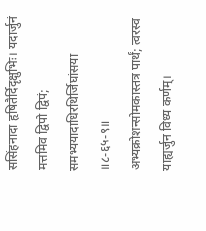ससिंहनादा हृषितैर्दिदृक्षुभिः। यदार्जुनं मत्तमिव द्विपो द्विपं; समभ्ययादाधिरथिर्जिघांसया ॥८-६५-९॥
अभ्यक्रोशन्सोमकास्तत्र पार्थं; त्वरस्व याह्यर्जुन विध्य कर्णम्।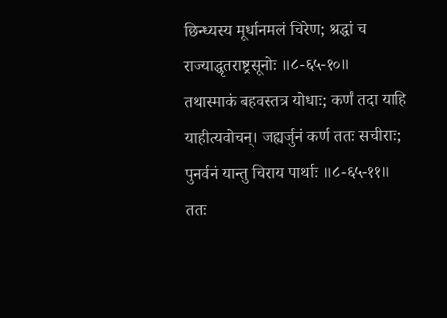छिन्ध्यस्य मूर्धानमलं चिरेण; श्रद्धां च राज्याद्धृतराष्ट्रसूनोः ॥८-६५-१०॥
तथास्माकं बहवस्तत्र योधाः; कर्णं तदा याहि याहीत्यवोचन्। जह्यर्जुनं कर्ण ततः सचीराः; पुनर्वनं यान्तु चिराय पार्थाः ॥८-६५-११॥
ततः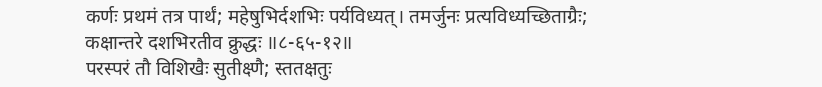कर्णः प्रथमं तत्र पार्थं; महेषुभिर्दशभिः पर्यविध्यत्। तमर्जुनः प्रत्यविध्यच्छिताग्रैः; कक्षान्तरे दशभिरतीव क्रुद्धः ॥८-६५-१२॥
परस्परं तौ विशिखैः सुतीक्ष्णै; स्ततक्षतुः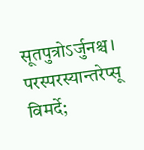सूतपुत्रोऽर्जुनश्च। परस्परस्यान्तरेप्सू विमर्दे;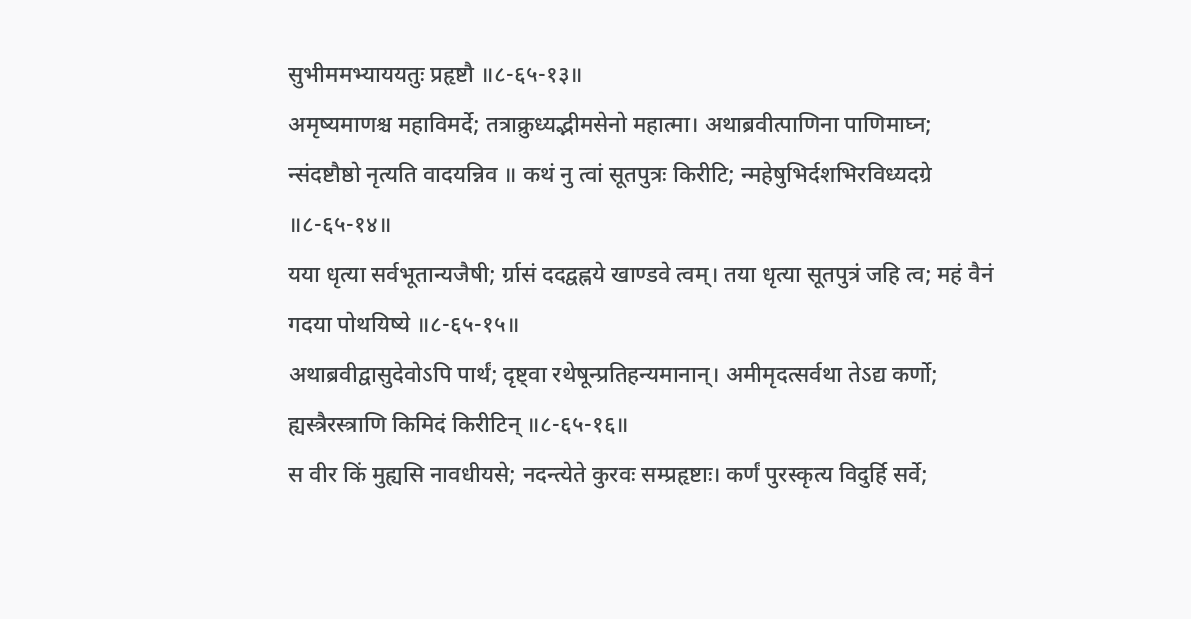सुभीममभ्याययतुः प्रहृष्टौ ॥८-६५-१३॥
अमृष्यमाणश्च महाविमर्दे; तत्राक्रुध्यद्भीमसेनो महात्मा। अथाब्रवीत्पाणिना पाणिमाघ्न; न्संदष्टौष्ठो नृत्यति वादयन्निव ॥ कथं नु त्वां सूतपुत्रः किरीटि; न्महेषुभिर्दशभिरविध्यदग्रे ॥८-६५-१४॥
यया धृत्या सर्वभूतान्यजैषी; र्ग्रासं ददद्वह्नये खाण्डवे त्वम्। तया धृत्या सूतपुत्रं जहि त्व; महं वैनं गदया पोथयिष्ये ॥८-६५-१५॥
अथाब्रवीद्वासुदेवोऽपि पार्थं; दृष्ट्वा रथेषून्प्रतिहन्यमानान्। अमीमृदत्सर्वथा तेऽद्य कर्णो; ह्यस्त्रैरस्त्राणि किमिदं किरीटिन् ॥८-६५-१६॥
स वीर किं मुह्यसि नावधीयसे; नदन्त्येते कुरवः सम्प्रहृष्टाः। कर्णं पुरस्कृत्य विदुर्हि सर्वे;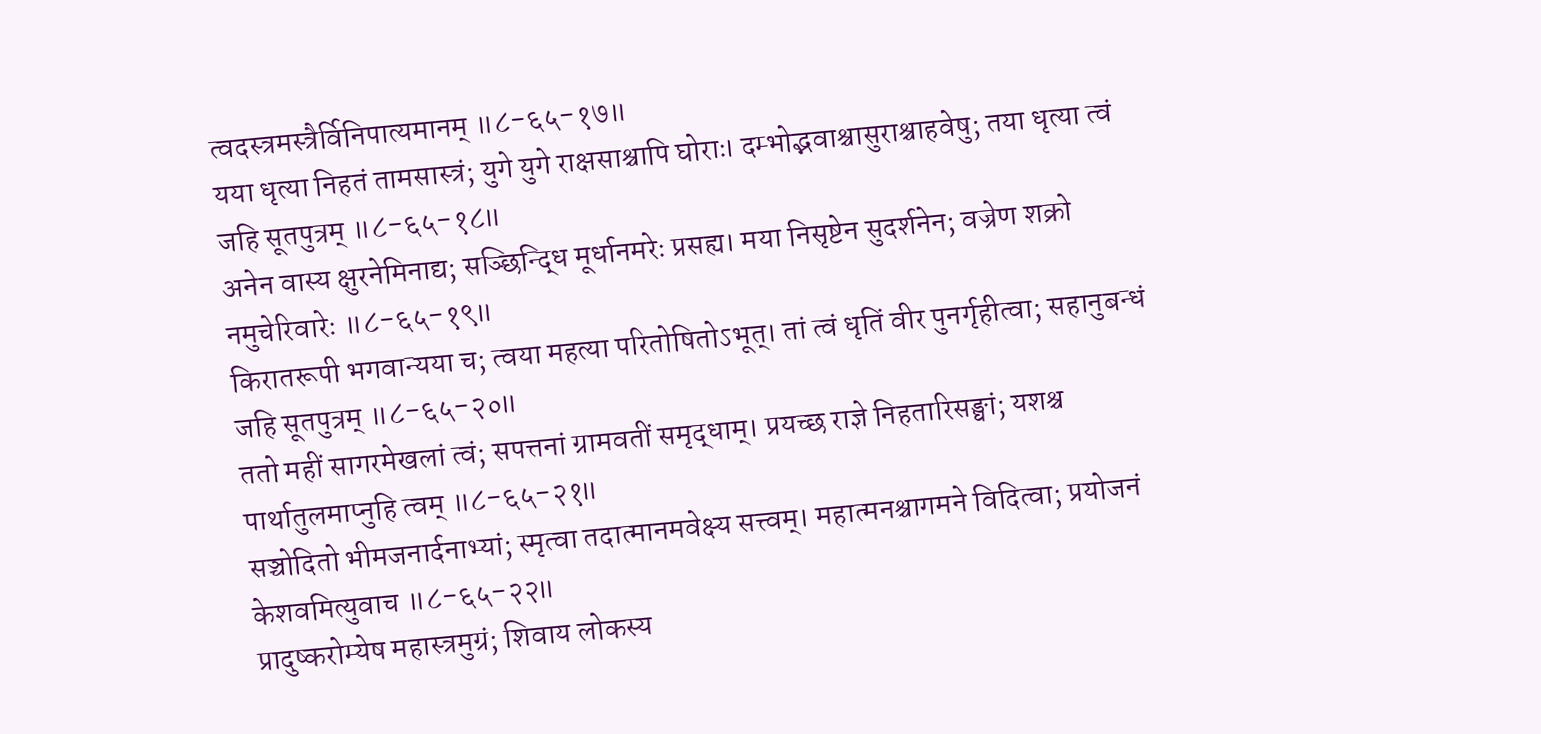त्वदस्त्रमस्त्रैर्विनिपात्यमानम् ॥८-६५-१७॥
यया धृत्या निहतं तामसास्त्रं; युगे युगे राक्षसाश्चापि घोराः। दम्भोद्भवाश्चासुराश्चाहवेषु; तया धृत्या त्वं जहि सूतपुत्रम् ॥८-६५-१८॥
अनेन वास्य क्षुरनेमिनाद्य; सञ्छिन्द्धि मूर्धानमरेः प्रसह्य। मया निसृष्टेन सुदर्शनेन; वज्रेण शक्रो नमुचेरिवारेः ॥८-६५-१९॥
किरातरूपी भगवान्यया च; त्वया महत्या परितोषितोऽभूत्। तां त्वं धृतिं वीर पुनर्गृहीत्वा; सहानुबन्धं जहि सूतपुत्रम् ॥८-६५-२०॥
ततो महीं सागरमेखलां त्वं; सपत्तनां ग्रामवतीं समृद्धाम्। प्रयच्छ राज्ञे निहतारिसङ्घां; यशश्च पार्थातुलमाप्नुहि त्वम् ॥८-६५-२१॥
सञ्चोदितो भीमजनार्दनाभ्यां; स्मृत्वा तदात्मानमवेक्ष्य सत्त्वम्। महात्मनश्चागमने विदित्वा; प्रयोजनं केशवमित्युवाच ॥८-६५-२२॥
प्रादुष्करोम्येष महास्त्रमुग्रं; शिवाय लोकस्य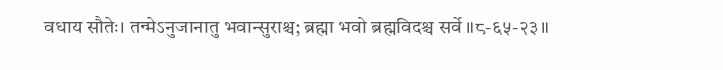वधाय सौतेः। तन्मेऽनुजानातु भवान्सुराश्च; ब्रह्मा भवो ब्रह्मविदश्च सर्वे ॥८-६५-२३॥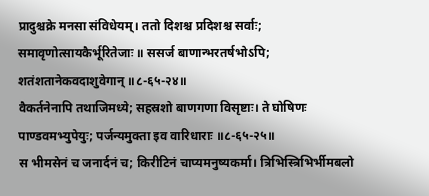प्रादुश्चक्रे मनसा संविधेयम्। ततो दिशश्च प्रदिशश्च सर्वाः; समावृणोत्सायकैर्भूरितेजाः ॥ ससर्ज बाणान्भरतर्षभोऽपि; शतंशतानेकवदाशुवेगान् ॥८-६५-२४॥
वैकर्तनेनापि तथाजिमध्ये; सहस्रशो बाणगणा विसृष्टाः। ते घोषिणः पाण्डवमभ्युपेयुः; पर्जन्यमुक्ता इव वारिधाराः ॥८-६५-२५॥
स भीमसेनं च जनार्दनं च; किरीटिनं चाप्यमनुष्यकर्मा। त्रिभिस्त्रिभिर्भीमबलो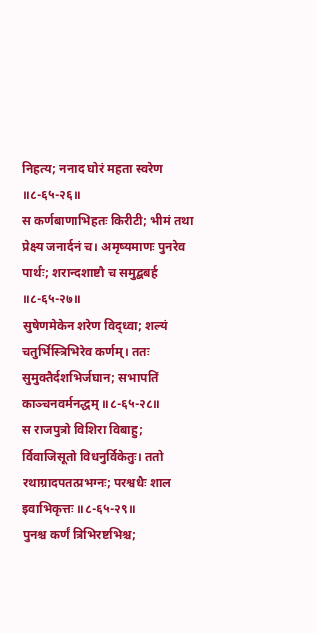निहत्य; ननाद घोरं महता स्वरेण ॥८-६५-२६॥
स कर्णबाणाभिहतः किरीटी; भीमं तथा प्रेक्ष्य जनार्दनं च। अमृष्यमाणः पुनरेव पार्थः; शरान्दशाष्टौ च समुद्बबर्ह ॥८-६५-२७॥
सुषेणमेकेन शरेण विद्ध्वा; शल्यं चतुर्भिस्त्रिभिरेव कर्णम्। ततः सुमुक्तैर्दशभिर्जघान; सभापतिं काञ्चनवर्मनद्धम् ॥८-६५-२८॥
स राजपुत्रो विशिरा विबाहु; र्विवाजिसूतो विधनुर्विकेतुः। ततो रथाग्रादपतत्प्रभग्नः; परश्वधैः शाल इवाभिकृत्तः ॥८-६५-२९॥
पुनश्च कर्णं त्रिभिरष्टभिश्च;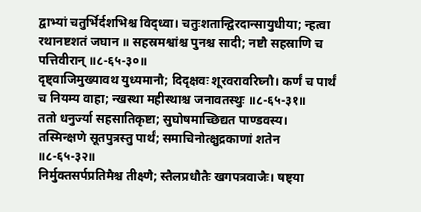द्वाभ्यां चतुर्भिर्दशभिश्च विद्ध्वा। चतुःशतान्द्विरदान्सायुधीया; न्हत्वा रथानष्टशतं जघान ॥ सहस्रमश्वांश्च पुनश्च सादी; नष्टौ सहस्राणि च पत्तिवीरान् ॥८-६५-३०॥
दृष्ट्वाजिमुख्यावथ युध्यमानौ; दिदृक्षवः शूरवरावरिघ्नौ। कर्णं च पार्थं च नियम्य वाहा; न्खस्था महीस्थाश्च जनावतस्थुः ॥८-६५-३१॥
ततो धनुर्ज्या सहसातिकृष्टा; सुघोषमाच्छिद्यत पाण्डवस्य। तस्मिन्क्षणे सूतपुत्रस्तु पार्थं; समाचिनोत्क्षुद्रकाणां शतेन ॥८-६५-३२॥
निर्मुक्तसर्पप्रतिमैश्च तीक्ष्णै; स्तैलप्रधौतैः खगपत्रवाजैः। षष्ट्या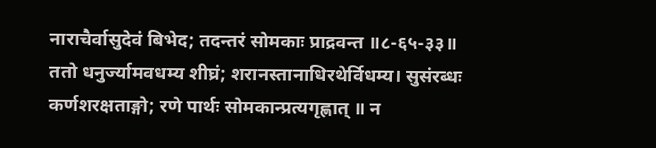नाराचैर्वासुदेवं बिभेद; तदन्तरं सोमकाः प्राद्रवन्त ॥८-६५-३३॥
ततो धनुर्ज्यामवधम्य शीघ्रं; शरानस्तानाधिरथेर्विधम्य। सुसंरब्धः कर्णशरक्षताङ्गो; रणे पार्थः सोमकान्प्रत्यगृह्णात् ॥ न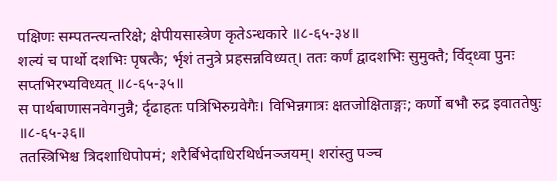पक्षिणः सम्पतन्त्यन्तरिक्षे; क्षेपीयसास्त्रेण कृतेऽन्धकारे ॥८-६५-३४॥
शल्यं च पार्थो दशभिः पृषत्कै; र्भृशं तनुत्रे प्रहसन्नविध्यत्। ततः कर्णं द्वादशभिः सुमुक्तै; र्विद्ध्वा पुनः सप्तभिरभ्यविध्यत् ॥८-६५-३५॥
स पार्थबाणासनवेगनुन्नै; र्दृढाहतः पत्रिभिरुग्रवेगैः। विभिन्नगात्रः क्षतजोक्षिताङ्गः; कर्णो बभौ रुद्र इवाततेषुः ॥८-६५-३६॥
ततस्त्रिभिश्च त्रिदशाधिपोपमं; शरैर्बिभेदाधिरथिर्धनञ्जयम्। शरांस्तु पञ्च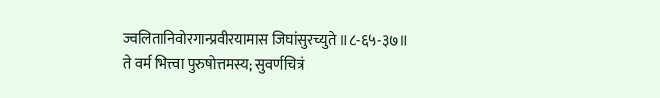ज्वलितानिवोरगान्प्रवीरयामास जिघांसुरच्युते ॥८-६५-३७॥
ते वर्म भित्त्वा पुरुषोत्तमस्य; सुवर्णचित्रं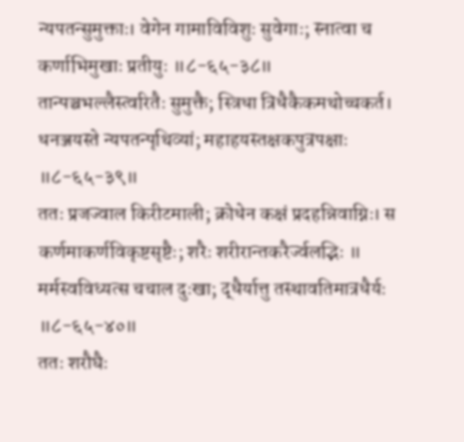न्यपतन्सुमुक्ताः। वेगेन गामाविविशुः सुवेगाः; स्नात्वा च कर्णाभिमुखाः प्रतीयुः ॥८-६५-३८॥
तान्पञ्चभल्लैस्त्वरितैः सुमुक्तै; स्त्रिधा त्रिधैकैकमथोच्चकर्त। धनञ्जयस्ते न्यपतन्पृथिव्यां; महाहयस्तक्षकपुत्रपक्षाः ॥८-६५-३९॥
ततः प्रजज्वाल किरीटमाली; क्रोधेन कक्षं प्रदहन्निवाग्निः। स कर्णमाकर्णविकृष्टसृष्टैः; शरैः शरीरान्तकरैर्ज्वलद्भिः ॥ मर्मस्वविध्यत्स चचाल दुःखा; द्धैर्यात्तु तस्थावतिमात्रधैर्यः ॥८-६५-४०॥
ततः शरौघैः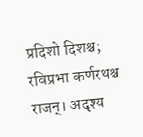प्रदिशो दिशश्च; रविप्रभा कर्णरथश्च राजन्। अदृश्य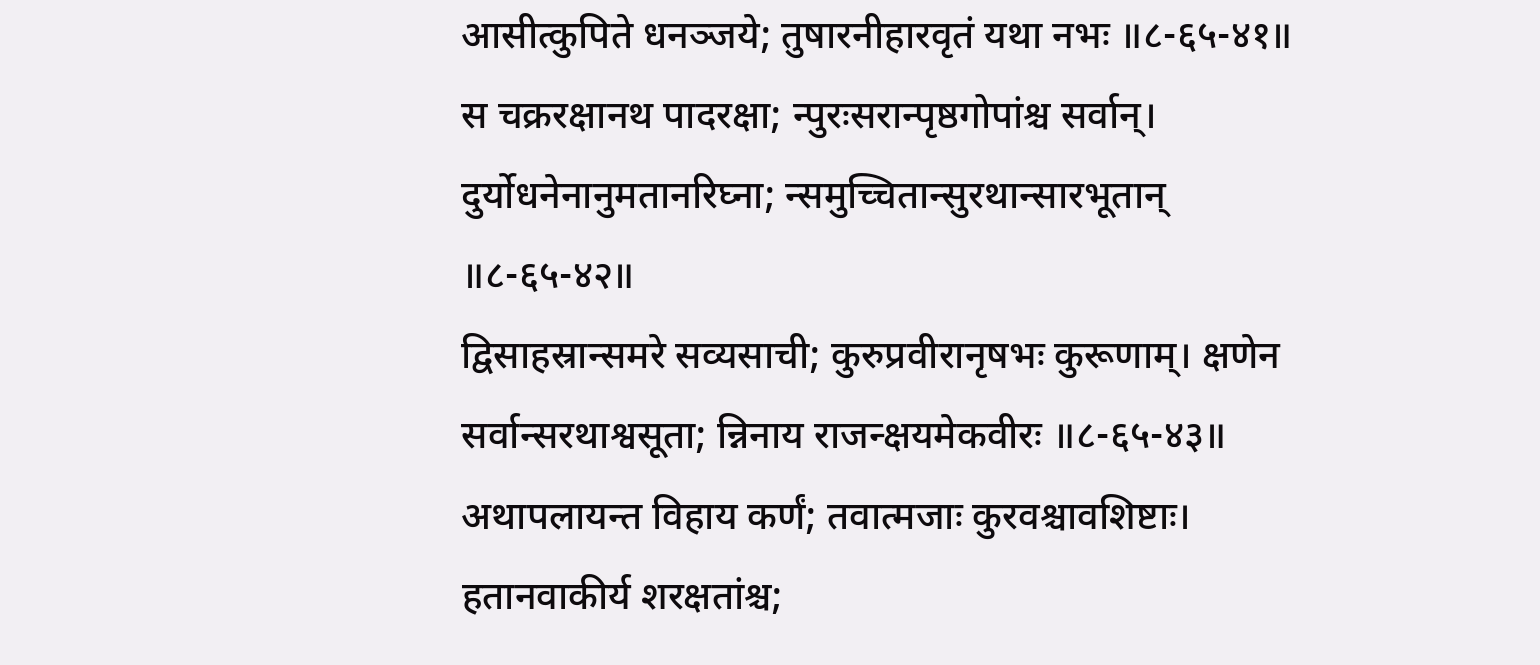आसीत्कुपिते धनञ्जये; तुषारनीहारवृतं यथा नभः ॥८-६५-४१॥
स चक्ररक्षानथ पादरक्षा; न्पुरःसरान्पृष्ठगोपांश्च सर्वान्। दुर्योधनेनानुमतानरिघ्ना; न्समुच्चितान्सुरथान्सारभूतान् ॥८-६५-४२॥
द्विसाहस्रान्समरे सव्यसाची; कुरुप्रवीरानृषभः कुरूणाम्। क्षणेन सर्वान्सरथाश्वसूता; न्निनाय राजन्क्षयमेकवीरः ॥८-६५-४३॥
अथापलायन्त विहाय कर्णं; तवात्मजाः कुरवश्चावशिष्टाः। हतानवाकीर्य शरक्षतांश्च;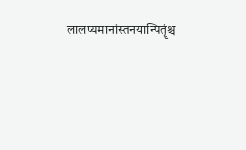लालप्यमानांस्तनयान्पितॄंश्च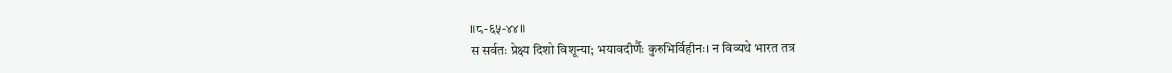॥८-६५-४४॥
स सर्वतः प्रेक्ष्य दिशो विशून्या; भयावदीर्णैः कुरुभिर्विहीनः। न विव्यथे भारत तत्र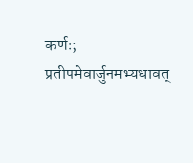कर्णः; प्रतीपमेवार्जुनमभ्यधावत्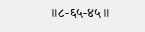॥८-६५-४५॥